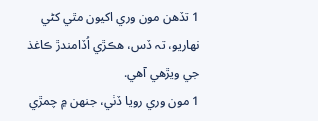1 تڏهن مون وري اکيون مٿي کڻي نهاريو، تہ ڏس، هڪڙي اُڏامندڙ ڪاغذ جي ويڙهي آهي.
1 مون وري رويا ڏٺي، جنهن ۾ چمڙي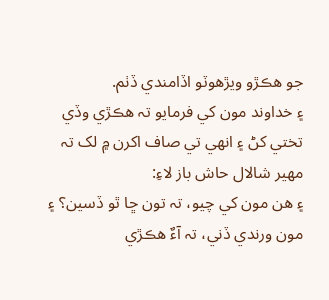جو هڪڙو ويڙهوٽو اڏامندي ڏٺم.
۽ خداوند مون کي فرمايو تہ هڪڙي وڏي تختي کڻ ۽ انهي تي صاف اکرن ۾ لک تہ مهير شالال حاش باز لاءِ:
۽ هن مون کي چيو، تہ تون ڇا ٿو ڏسين؟ ۽ مون ورندي ڏني، تہ آءٌ هڪڙي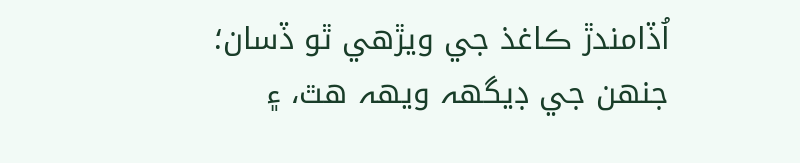اُڏامندڙ ڪاغذ جي ويڙهي ٿو ڏسان؛ جنهن جي ڊيگهہ ويهہ هٿ، ۽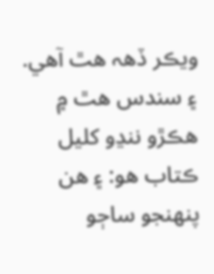ويڪر ڏهہ هٿ آهي.
۽ سندس هٿ ۾ هڪڙو ننڍو کليل ڪتاب هو: ۽ هن پنهنجو ساڄو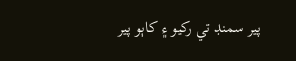پير سمنڊ تي رکيو ۽ کاٻو پير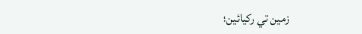زمين تي رکيائين؛